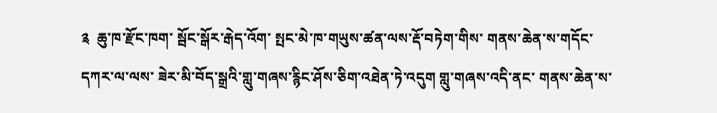༉  ཆུ་ཁ་རྫོང་ཁག་ སྦོང་སྒོར་རྒེད་འོག་ སྤང་མེ་ཁ་གཡུས་ཚན་ལས་རྡོ་བཏེག་གིས་ གནས་ཆེན་ས་གདོང་དཀར་ལ་ལས་ ཟེར་མི་བོད་སྒྲའི་གླུ་གཞས་རྙིང་ཤོས་ཅིག་འཐེན་ཏེ་འདུག གླུ་གཞས་འདི་ནང་ གནས་ཆེན་ས་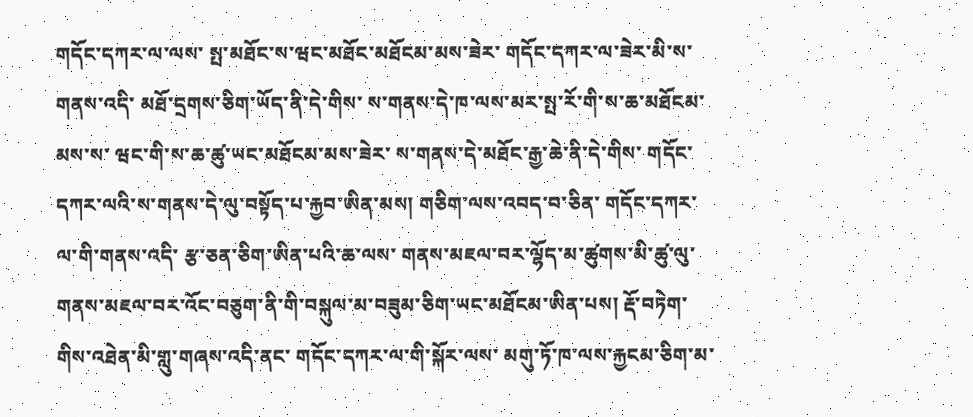གདོང་དཀར་ལ་ལས་ སྤ་མཐོང་ས་ཝང་མཐོང་མཐོངམ་མས་ཟེར་ གདོང་དཀར་ལ་ཟེར་མི་ས་གནས་འདི་ མཐོ་དྲགས་ཅིག་ཡོད་ནི་དེ་གིས་ ས་གནས་དེ་ཁ་ལས་མར་སྤ་རོ་གི་ས་ཆ་མཐོངམ་མས་ས་ ཝང་གི་ས་ཆ་ཚུ་ཡང་མཐོངམ་མས་ཟེར་ ས་གནས་དེ་མཐོང་རྒྱ་ཆེ་ནི་དེ་གིས་ གདོང་དཀར་ལའི་ས་གནས་དེ་ལུ་བསྟོད་པ་རྐྱབ་ཨིན་མས། གཅིག་ལས་འབད་བ་ཅིན་ གདོང་དཀར་ལ་གི་གནས་འདི་ རྩ་ཅན་ཅིག་ཨིན་པའི་ཆ་ལས་ གནས་མཇལ་བར་ལྷོད་མ་ཚུགས་མི་ཚུ་ལུ་ གནས་མཇལ་བར་འོང་བཅུག་ནི་གི་བསྐུལ་མ་བཟུམ་ཅིག་ཡང་མཐོངམ་ཨིན་པས། རྡོ་བཏེག་གིས་འཐེན་མི་གླུ་གཞས་འདི་ནང་ གདོང་དཀར་ལ་གི་སྐོར་ལས་ མགུ་ཏོ་ཁ་ལས་རྐྱངམ་ཅིག་མ་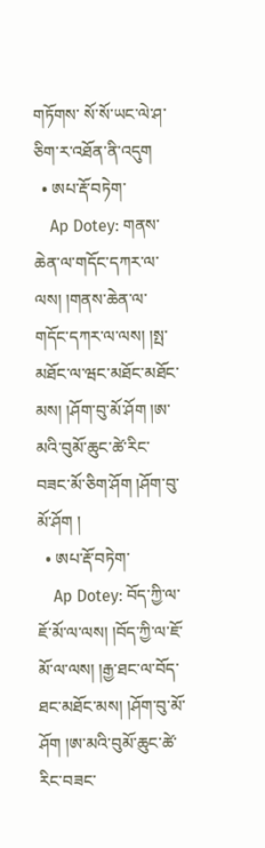གཏོགས་ སོ་སོ་ཡང་ལེ་ཤ་ཅིག་ར་འཐོན་ནི་འདུག
  • ཨཔ་རྡོ་བཏེག་
    Ap Dotey: གནས་ཆེན་ལ་གདོང་དཀར་ལ་ལས། །གནས་ཆེན་ལ་གདོང་དཀར་ལ་ལས། །སྤ་མཐོང་ལ་ཝང་མཐོང་མཐོང་མས། །ཤོག་བུ་མོ་ཤོག །ཨ་མའི་བུམོ་ཆུང་ཚེ་རིང་བཟང་མོ་ཅིག་ཤོག །ཤོག་བུ་མོ་ཤོག །
  • ཨཔ་རྡོ་བཏེག་
    Ap Dotey: བོད་ཀྱི་ལ་ཇོ་མོ་ལ་ལས། །བོད་ཀྱི་ལ་ཇོ་མོ་ལ་ལས། །རྒྱ་ཐང་ལ་བོད་ཐང་མཐོང་མས། །ཤོག་བུ་མོ་ཤོག །ཨ་མའི་བུམོ་ཆུང་ཚེ་རིང་བཟང་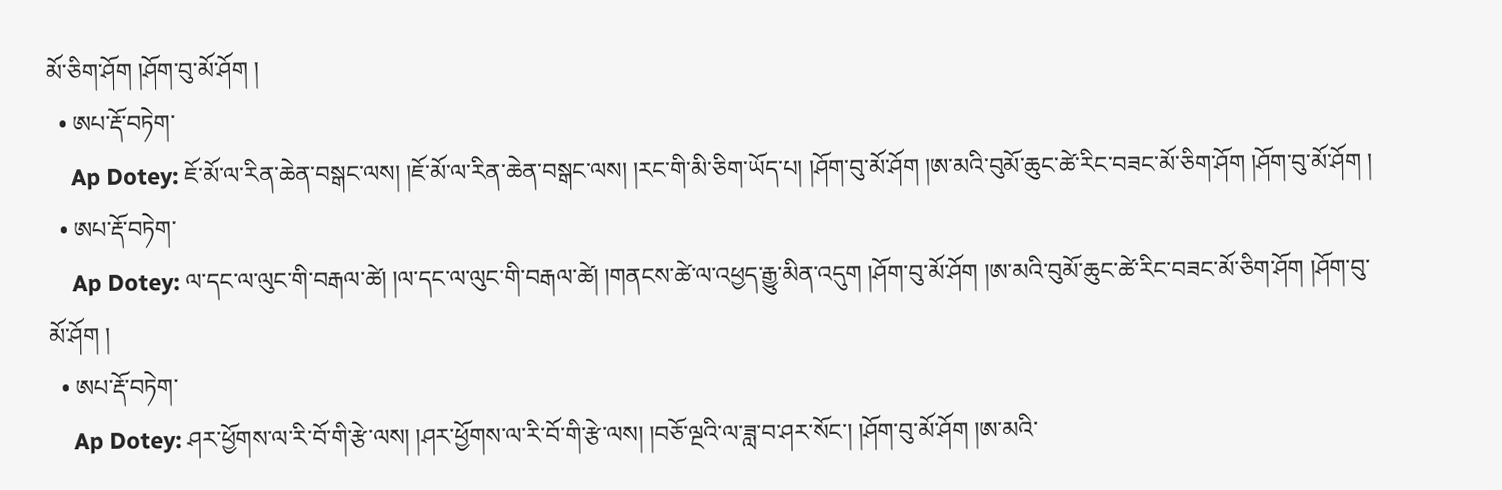མོ་ཅིག་ཤོག །ཤོག་བུ་མོ་ཤོག །
  • ཨཔ་རྡོ་བཏེག་
    Ap Dotey: ཇོ་མོ་ལ་རིན་ཆེན་བསྒང་ལས། །ཇོ་མོ་ལ་རིན་ཆེན་བསྒང་ལས། །རང་གི་མི་ཅིག་ཡོད་པ། །ཤོག་བུ་མོ་ཤོག །ཨ་མའི་བུམོ་ཆུང་ཚེ་རིང་བཟང་མོ་ཅིག་ཤོག །ཤོག་བུ་མོ་ཤོག །
  • ཨཔ་རྡོ་བཏེག་
    Ap Dotey: ལ་དང་ལ་ལུང་གི་བརྒལ་ཚེ། །ལ་དང་ལ་ལུང་གི་བརྒལ་ཚེ། །གནངས་ཚེ་ལ་འཕྱད་རྒྱུ་མིན་འདུག །ཤོག་བུ་མོ་ཤོག །ཨ་མའི་བུམོ་ཆུང་ཚེ་རིང་བཟང་མོ་ཅིག་ཤོག །ཤོག་བུ་མོ་ཤོག །
  • ཨཔ་རྡོ་བཏེག་
    Ap Dotey: ཤར་ཕྱོགས་ལ་རི་བོ་གི་རྩེ་ལས། །ཤར་ཕྱོགས་ལ་རི་བོ་གི་རྩེ་ལས། །བཅོ་ལྔའི་ལ་ཟླ་བ་ཤར་སོང་། །ཤོག་བུ་མོ་ཤོག །ཨ་མའི་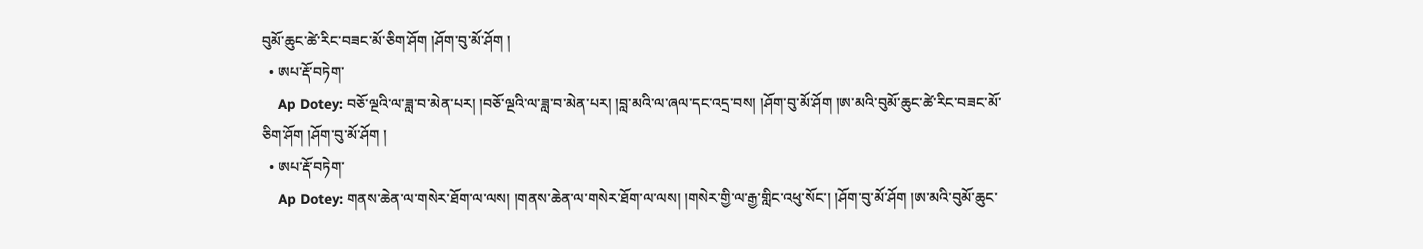བུམོ་ཆུང་ཚེ་རིང་བཟང་མོ་ཅིག་ཤོག །ཤོག་བུ་མོ་ཤོག །
  • ཨཔ་རྡོ་བཏེག་
    Ap Dotey: བཅོ་ལྔའི་ལ་ཟླ་བ་མེན་པར། །བཅོ་ལྔའི་ལ་ཟླ་བ་མེན་པར། །བླ་མའི་ལ་ཞལ་དང་འདྲ་བས། །ཤོག་བུ་མོ་ཤོག །ཨ་མའི་བུམོ་ཆུང་ཚེ་རིང་བཟང་མོ་ཅིག་ཤོག །ཤོག་བུ་མོ་ཤོག །
  • ཨཔ་རྡོ་བཏེག་
    Ap Dotey: གནས་ཆེན་ལ་གསེར་ཐོག་ལ་ལས། །གནས་ཆེན་ལ་གསེར་ཐོག་ལ་ལས། །གསེར་གྱི་ལ་རྒྱ་གླིང་འཕུ་སོང་། །ཤོག་བུ་མོ་ཤོག །ཨ་མའི་བུམོ་ཆུང་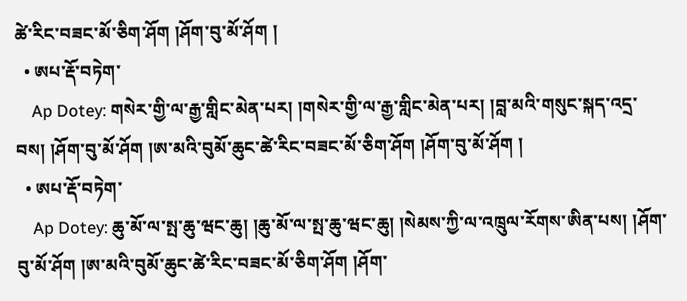ཚེ་རིང་བཟང་མོ་ཅིག་ཤོག །ཤོག་བུ་མོ་ཤོག །
  • ཨཔ་རྡོ་བཏེག་
    Ap Dotey: གསེར་གྱི་ལ་རྒྱ་གླིང་མེན་པར། །གསེར་གྱི་ལ་རྒྱ་གླིང་མེན་པར། །བླ་མའི་གསུང་སྐད་འདྲ་བས། །ཤོག་བུ་མོ་ཤོག །ཨ་མའི་བུམོ་ཆུང་ཚེ་རིང་བཟང་མོ་ཅིག་ཤོག །ཤོག་བུ་མོ་ཤོག །
  • ཨཔ་རྡོ་བཏེག་
    Ap Dotey: ཆུ་མོ་ལ་སྤ་ཆུ་ཝང་ཆུ། །ཆུ་མོ་ལ་སྤ་ཆུ་ཝང་ཆུ། །སེམས་ཀྱི་ལ་འཁྲུལ་རོགས་ཨིན་པས། །ཤོག་བུ་མོ་ཤོག །ཨ་མའི་བུམོ་ཆུང་ཚེ་རིང་བཟང་མོ་ཅིག་ཤོག །ཤོག་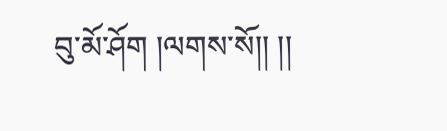བུ་མོ་ཤོག །ལགས་སོ།། །།